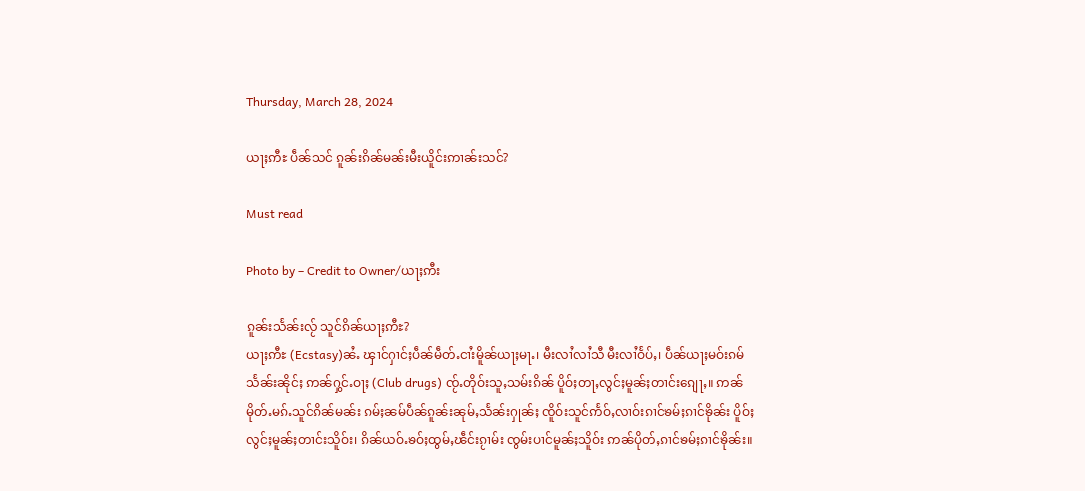Thursday, March 28, 2024

ယႃႈဢီႊ ပဵၼ်သင် ၵူၼ်းၵိၼ်မၼ်းမီးယိူင်းဢၢၼ်းသင်?

Must read

Photo by – Credit to Owner/ယႃႈဢီး

ၵူၼ်းသႅၼ်းလႂ် သူင်ၵိၼ်ယႃႈဢီႊ?
ယႃႈဢီႊ (Ecstasy)ၼႆႉ ၾၢင်ႁၢင်ႈပဵၼ်မဵတ်ႉငၢႆးမိူၼ်ယႃႈမႃႉ၊ မီးလၢႆလၢႆသီ မီးလၢႆဝႅပ်ႇ၊ ပဵၼ်ယႃႈမဝ်းၵမ် သႅၼ်းၼိုင်ႈ ဢၼ်ႁွင်ႉဝႃႈ (Club drugs) ၸႂ်ႉတိုဝ်းသူႇသမ်းၵိၼ် ပိူဝ်ႈတႃႇလွင်ႈမူၼ်ႈတၢင်းၵျေႃႇ။ ဢၼ်မိုတ်ႉမၵ်ႉသူင်ၵိၼ်မၼ်း ၵမ်ႈၼမ်ပဵၼ်ၵူၼ်းၼုမ်ႇသႅၼ်းႁုၼ်ႈ ၸိူဝ်းသူင်ဢႅဝ်ႇလၢဝ်းၵၢင်ၶမ်ႈၵၢင်ၶိုၼ်း ပိူဝ်ႈလွင်ႈမူၼ်ႈတၢင်းသိူဝ်း၊ ၵိၼ်ယဝ်ႉၶဝ်ႈထွမ်ႇၽဵင်းၵႂၢမ်း ၸွမ်းပၢင်မူၼ်ႈသိူဝ်း ဢၼ်ပိုတ်ႇၵၢင်ၶမ်ႈၵၢင်ၶိုၼ်း။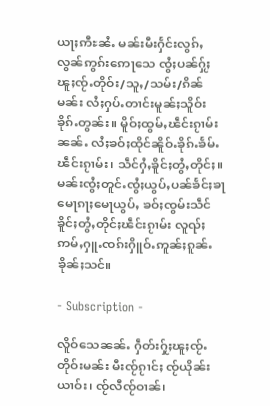ယႃႈဢီႊၼႆႉ မၼ်းမီးႁႅင်းလွၵ်ႇလွၼ်ဢွၵ်းဢေႃသေ ၸွႆႈပၼ်ႁႂ်ႈၽူႈၸႂ်ႉတိုဝ်း/သူႇ/သမ်း/ၵိၼ်မၼ်း လႆႈႁပ်ႉတၢင်းမူၼ်ႈသိူဝ်းၶိုၵ်ႉတွၼ်း။ မိူဝ်ႈထွမ်ႇၽဵင်းၵႂၢမ်းၼၼ်ႉ လႆႈၶဝ်ႈထိုင်ၼိူဝ်ႉၶိုၵ်ႉၶႅမ်ႉၽဵင်းၵႂၢမ်း၊ သဵင်ႁႆႇၶိူင်ႈတွႆႇတိုင်ႈ။ မၼ်းၸွႆႈတူင်ႉၸွႆႈယွပ်ႇပၼ်ၶႅင်ႈၶႃ မေႃၵႃႈမေႃယွပ်ႇ ၶဝ်ႈၸွမ်းသဵင်ၶိူင်ႈတွႆႇတိုင်ႈၽဵင်းၵႂၢမ်း လူၺ်ႈဢမ်ႇႁူႉၸၵ်းႁိူဝ်ႉဢူၼ်ႈၵူၼ်ႉၶိုၼ်ႈသင်။

- Subscription -

လိူဝ်သေၼၼ်ႉ ႁဵတ်းႁႂ်ႈၽူႈၸႂ်ႉတိုဝ်းမၼ်း မီးၸႂ်ၵႂၢင်ႈ ၸႂ်ယိုၼ်းယၢဝ်း၊ ၸႂ်လီၸႂ်ဝၢၼ်၊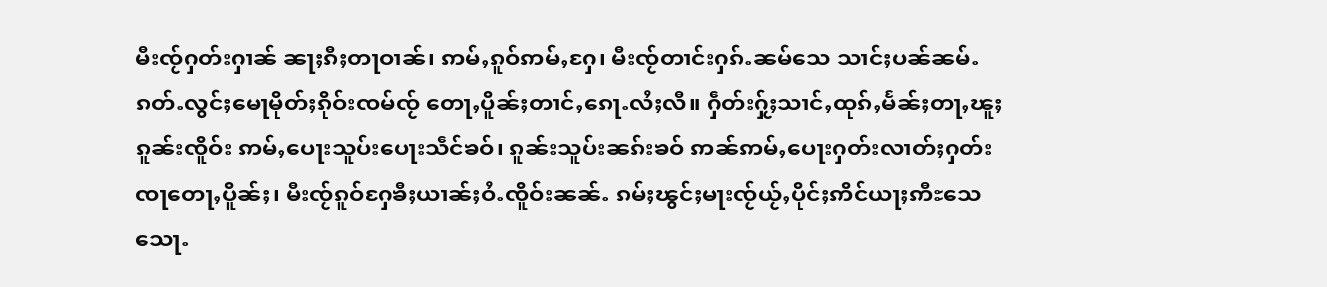မီးၸႂ်ႁတ်းႁၢၼ် ၼႃႈၵီႈတႃဝၢၼ်၊ ဢမ်ႇၵူဝ်ဢမ်ႇႁႄ၊ မီးၸႂ်တၢင်းႁၵ်ႉၼမ်သေ သၢင်ႈပၼ်ၼမ်ႉၵတ်ႉလွင်ႈမေႃမိုတ်ႈၵိုဝ်းၸမ်ၸႂ် တေႃႇပိူၼ်ႈတၢင်ႇၵေႃႉလႆႈလီ။ ႁဵတ်းႁႂ်ႈသၢင်ႇထုၵ်ႇမႅၼ်ႈတႃႇၽူႈၵူၼ်းၸိူဝ်း ဢမ်ႇပေႃးသူပ်းပေႃးသဵင်ၶဝ်၊ ၵူၼ်းသူပ်းၼၵ်းၶဝ် ဢၼ်ဢမ်ႇပေႃးႁတ်းလၢတ်ႈႁတ်းၸႃတေႃႇပိူၼ်ႈ၊ မီးၸႂ်ၵူဝ်ႁႄၶီႈယၢၼ်ႈဝႆႉၸိူဝ်းၼၼ်ႉ ၵမ်ႈၽွင်ႈမႃးၸႂ်ယႂ်ႇပိုင်ႈဢိင်ယႃႈဢီႊသေ သေႃႉ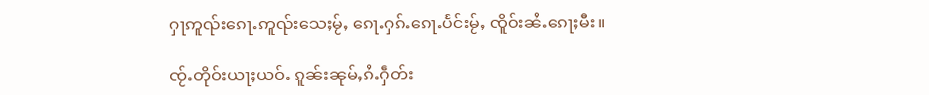ႁႃဢူၺ်းၵေႃႉဢူၺ်းသေႈမႂ်ႇ ၵေႃႉႁၵ်ႉၵေႃႉပႅင်းမႂ်ႇ ၸိူဝ်းၼႆႉၵေႃႈမီး။

ၸႂ်ႉတိုဝ်းယႃႈယဝ်ႉ ၵူၼ်းၼုမ်ႇၵႆႉႁဵတ်း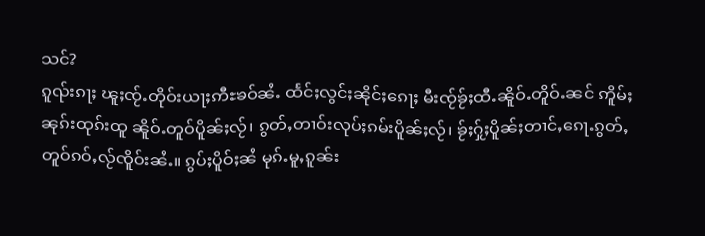သင်?
ၵူၺ်းၵႃႈ ၽူႈၸႂ်ႉတိုဝ်းယႃႈဢီႊၶဝ်ၼႆႉ ထႅင်ႈလွင်ႈၼိုင်ႈၵေႃႈ မီးၸႂ်ၶႂ်ႈထီႉၼိူဝ်ႉတိူဝ်ႉၼင် ဢိူမ်ႈၼုၵ်းထုၵ်းထူ ၼိူဝ်ႉတူဝ်ပိူၼ်ႈလႂ်၊ ၵွတ်ႇတၢဝ်းလုပ်ႈၵမ်းပိူၼ်ႈလႂ်၊ ၶႂ်ႈႁႂ်ႈပိူၼ်ႈတၢင်ႇၵေႃႉၵွတ်ႇတူဝ်ၵဝ်ႇလႂ်ၸိူဝ်းၼႆႉ။ ၵွပ်ႈပိူဝ်ႈၼႆ မုၵ်ႉမူႇၵူၼ်း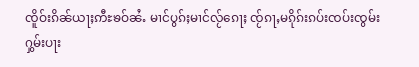ၸိူဝ်းၵိၼ်ယႃႈဢီႊၶဝ်ၼႆႉ မၢင်ပွၵ်ႈမၢင်လႂ်ၵေႃႈ ၸႂ်ၵႃႇမၵိုၵ်းၵပ်းၸပ်းၸွမ်းႁွမ်းပႃး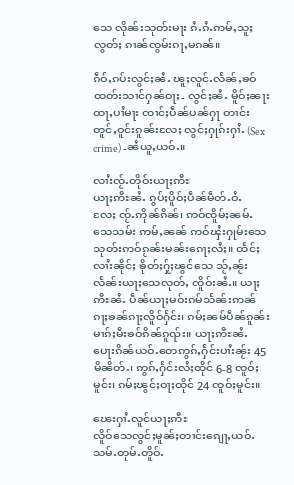သေ လိုၼ်းသုတ်းမႃး ၵႆႉၵႆႉဢမ်ႇသူႈလွတ်ႈ ၵၢၼ်ၸွမ်းၵႃႇမၵၼ်။

ၵဵဝ်ႇၵပ်းလွင်ႈၼႆႉ ၽူႈလူင်ႉလႅၼ်ႇၶဝ်ထတ်းသၢင်ႁၼ်ဝႃႈ- လွင်ႈၼႆႉ မိူဝ်ႈၼႃးထႃႇပၢႆမႃး ၸၢင်ႈပဵၼ်ပၼ်ႁႃ တၢင်းတူင်ႇဝူင်းၵူၼ်းလႄႈ လွင်ႈႁုၵ်းႁၢႆႉ (Sex crime) -ၼႆယူႇယဝ်ႉ။

လၢႆးၸႂ်ႉတိုဝ်းယႃႈဢီႊ
ယႃႈဢီႊၼႆႉ ၵွပ်ႈပိူဝ်ႈပဵၼ်မဵတ်ႉဝႆႉလႄႈ ၸႂ်ႉဢိုၼ်ၵိၼ်၊ ဢဝ်ၸိူမ်ႈၼမ်ႉသေသမ်း ဢမ်ႇၼၼ် ဢဝ်ၾႆးႁုမ်းသေ သုတ်းဢဝ်ၵႂၼ်းမၼ်းၵေႃႈလႆႈ။ ထႅင်ႈလၢႆးၼိုင်ႈ ၶိုတ်ႈႁႂ်ႈၽွင်သေ သႂ်ႇၼႂ်းလႅၼ်းယႃႈသေလုတ်ႇ ၸိူဝ်းၼႆႉ။ ယႃႈဢီႊၼႆႉ ပဵၼ်ယႃႈမဝ်းၵမ်သႅၼ်းဢၼ်ၵႃႈၶၼ်ၵႃႈလိူဝ်ႁႅင်း၊ ၵမ်ႈၼမ်ပဵၼ်ၵူၼ်းမၢၵ်ႈမီးၶဝ်ၵိၼ်ၵူၺ်း။ ယႃႈဢီႊၼႆႉ ပေႃးၵိၼ်ယဝ်ႉတေဢွၵ်ႇႁႅင်းပၢႆးၼႂ်း 45 မိၼိတ်ႉ၊ ဢွၵ်ႇႁႅင်းလႆႈထိုင် 6-8 ၸူဝ်ႈမူင်း၊ ၵမ်ႈၽွင်ႈဝႃႈထိုင် 24 ၸူဝ်ႈမူင်း။

ၽေးႁၢႆႉလူင်ယႃႈဢီႊ
လိူဝ်သေလွင်ႈမူၼ်ႈတၢင်းၵျေႃႇယဝ်ႉ သမ်ႉတုမ်ႉတိူဝ်ႉ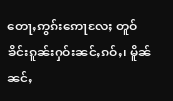တေႃႇဢွၵ်းဢေႃလႄႈ တူဝ်ၶိင်းၵူၼ်းႁဝ်းၼင်ႇၵဝ်ႇ၊ မိူၼ်ၼင်ႇ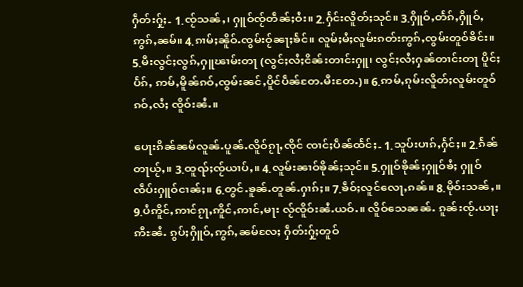ႁဵတ်းႁႂ်ႈ- 1.ၸႂ်သၼ်ႇ၊ ႁူဝ်ၸႂ်တဵၼ်ႈဝႆး။ 2.ႁႅင်းလိူတ်ႈသုင်။ 3.ႁိူဝ်ႇတႅၵ်ႇႁိူဝ်ႇဢွၵ်ႇၼမ်။ 4.ၵၢမ်ႈၼိူဝ်ႉၸွမ်းဝႂ်ၼႃႈၶႅင်။ လူမ်ႈမႆႈလူမ်းၵတ်းဢွၵ်ႇၸွမ်းတူဝ်ၶိင်း။ 5.မီးလွင်ႈလွၵ်ႇႁူၽၢမ်းတႃ (လွင်ႈလႆႈငိၼ်းတၢင်းႁူ၊ လွင်ႈလႆႈႁၼ်တၢင်းတႃ ပိူင်ႈပႅၵ်ႇ ဢမ်ႇမိူၼ်ၵဝ်ႇၸွမ်းၼင်ႇပိူင်ပဵၼ်တႄႉမီးတႄႉ)။ 6.ဢမ်ႇၵုမ်းလိူတ်ႈလူမ်းတူဝ်ၵဝ်ႇလႆႈ ၸိူဝ်းၼႆႉ။

ပေႃးၵိၼ်ၼမ်လူၼ်ႉပူၼ်ႉလိူဝ်ၵႂႃႇၸိုင် ၸၢင်ႈပဵၼ်ထႅင်ႈ- 1.သူပ်းပၢၵ်ႇႁႅင်ႈ။ 2.ၵႅၼ်တႃယႂ်ႇ။ 3.ထူၺ်ႈၸႂ်ယၢပ်ႇ။ 4.လူမ်းၼၢဝ်ၶိုၼ်ႈသုင်။ 5.ႁူဝ်ၶိုၼ်ႈႁူဝ်ၶႆႈ ႁူဝ်ၸဵပ်းႁူဝ်ငၢၼ်ႈ။ 6.တွင်ႉၶူၼ်ႉတူၼ်ႉႁၢၵ်ႈ။ 7.ၶဵဝ်ႈလူင်လေႃႇၵၼ်။ 8.မိုဝ်းသၼ်ႇ။ 9.ပႆဢိူင်ႇဢၢင်ၵႂႃႇဢိူင်ႇဢၢင်ႇမႃး လႂ်ၸိူဝ်းၼႆႉယဝ်ႉ။ လိူဝ်သေၼၼ်ႉ ၵူၼ်းၸႂ်ႉယႃႈဢီႊၼႆႉ ၵွပ်ႈႁိူဝ်ႇဢွၵ်ႇၼမ်လႄႈ ႁဵတ်းႁႂ်ႈတူဝ်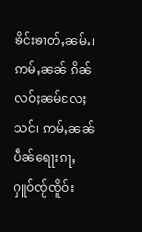ၶိင်းၶၢတ်ႇၼမ်ႉ၊ ဢမ်ႇၼၼ် ၵိၼ်လဝ်ႈၼမ်လႄႈသင်၊ ဢမ်ႇၼၼ် ပဵၼ်ရေႃးၵႃႇႁူဝ်ၸႂ်ၸိူဝ်း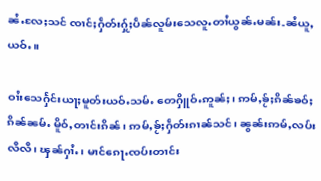ၼႆႉလႄႈသင် ၸၢင်ႈႁဵတ်းႁႂ်ႈပဵၼ်လူမ်းသေလူႉတၢႆယွၼ်ႉမၼ်း-ၼႆယူႇယဝ်ႉ။

ဝၢႆးသေႁႅင်းယႃႈမူတ်းယဝ်ႉသမ်ႉ တေႁိူဝ်ႉဢူၼ်ႈ၊ ဢမ်ႇၶႂ်ႈၵိၼ်ၶဝ်ႈၵိၼ်ၼမ်ႉ မိူဝ်ႇတၢင်းၵိၼ်၊ ဢမ်ႇၶႂ်ႈႁဵတ်းၵၢၼ်သင်၊ ၼွၼ်းဢမ်ႇလပ်းလီလီ၊ ၾၼ်ႁၢႆႉ၊ မၢင်ၵေႃႉၸပ်းတၢင်း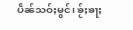ပဵၼ်သဝ်ႈမွင်၊ ၶႂ်ႈၶႃႈ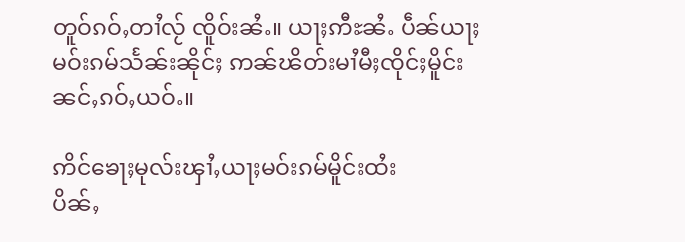တူဝ်ၵဝ်ႇတၢႆလႂ် ၸိူဝ်းၼႆႉ။ ယႃႈဢီႊၼႆႉ ပဵၼ်ယႃႈမဝ်းၵမ်သႅၼ်းၼိုင်ႈ ဢၼ်ၽိတ်းမၢႆမီႈၸိုင်ႈမိူင်းၼင်ႇၵဝ်ႇယဝ်ႉ။

ဢိင်ၶေႃႈမုလ်းၾၢႆႇယႃႈမဝ်းၵမ်မိူင်းထႆး
ပိၼ်ႇ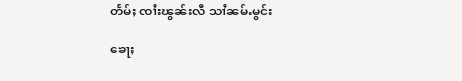တႅမ်ႈ ၸၢႆးၽွၼ်းလီ သၢႆၼမ်ႉမွင်း

ၶေႃႈ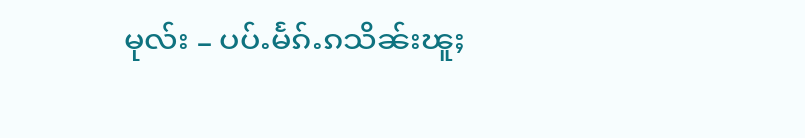မုလ်း – ပပ်ႉမႅၵ်ႉၵသိၼ်းၽူႈ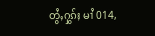တွႆႇႁွၵ်ႈ မၢႆ 014,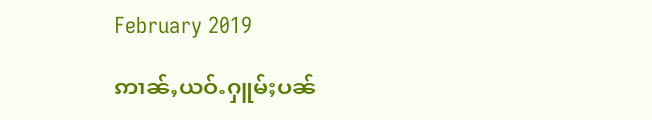February 2019

ဢၢၼ်ႇယဝ်ႉႁူမ်ႈပၼ်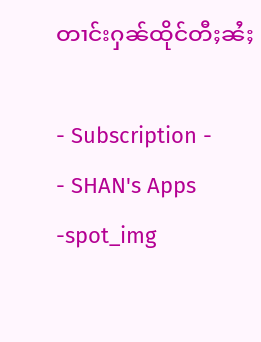တၢင်းႁၼ်ထိုင်တီႈၼႆႈ

- Subscription -
- SHAN's Apps -spot_img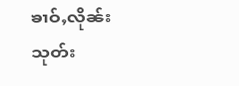ၶၢဝ်ႇလိုၼ်းသုတ်း